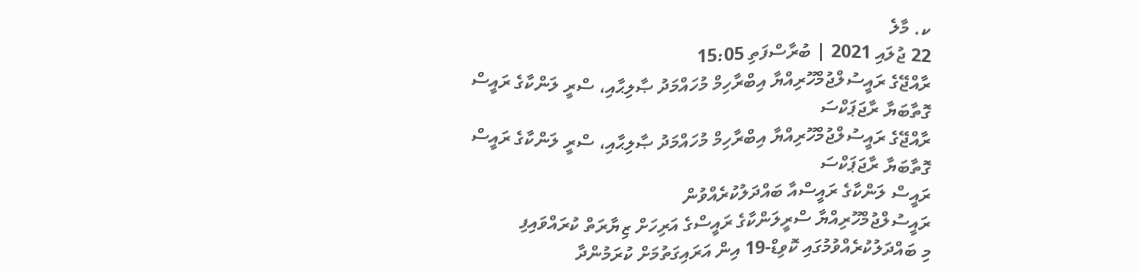ކ. މާލެ
22 ޖުލައި 2021 | ބުރާސްފަތި 15:05
ރާއްޖޭގެ ރައީސުލްޖުމްހޫރިއްޔާ އިބްރާހިމް މުހައްމަދު ޞާލިޙާއި، ސްރީ ލަންކާގެ ރައީސް ގޮތާބަޔާ ރާޖަޕަކްސަ
ރާއްޖޭގެ ރައީސުލްޖުމްހޫރިއްޔާ އިބްރާހިމް މުހައްމަދު ޞާލިޙާއި، ސްރީ ލަންކާގެ ރައީސް ގޮތާބަޔާ ރާޖަޕަކްސަ
ރައީސް ލަންކާގެ ރައީސްއާ ބައްދަލުކުރެއްވުން
ރައީސުލްޖުމްހޫރިއްޔާ ސްރީލަންކާގެ ރައީސްގެ އަރިހަށް ޒިޔާރަތް ކުރައްވައިފި
މި ބައްދަލުކުރެއްވުމުގައި ކޮވިޑް-19 އިން އަރައިގަތުމަށް ކުރަމުންދާ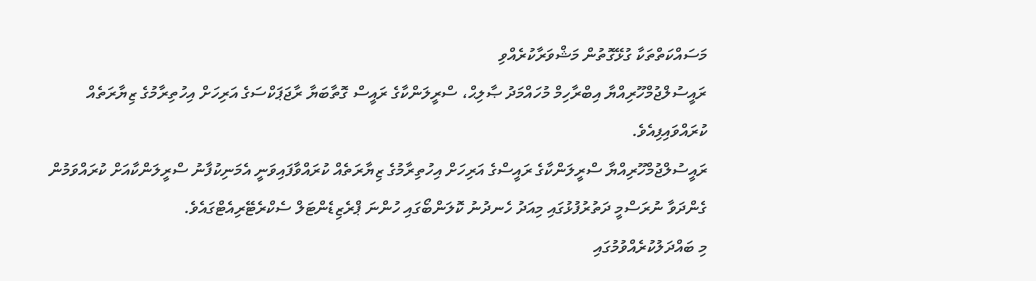މަސައްކަތްތަކާ ގުޅޭގޮތުން މަޝްވަރާކުރެއްވި
ރައީސުލްޖުމްހޫރިއްޔާ އިބްރާހިމް މުހައްމަދު ޞާލިޙް، ސްރީލަންކާގެ ރައީސް ގޮތާބަޔާ ރާޖަޕަކްސަގެ އަރިހަށް އިހުތިރާމުގެ ޒިޔާރަތެއް ކުރައްވައިފިއެވެ.
ރައީސުލްޖުމްހޫރިއްޔާ ސްރީލަންކާގެ ރައީސްގެ އަރިހަށް އިހުތިރާމުގެ ޒިޔާރަތެއް ކުރައްވާފައިވަނީ އެމަނިކުފާނު ސްރީލަންކާއަށް ކުރައްވަމުން ގެންދަވާ ނުރަސްމީ ދަތުރުފުޅުގައި މިއަދު ހެނދުނު ކޮލަންބޯގައި ހުންނަ ޕްރެޒިޑެންޓަލް ސެކްރެޓޭރިއެޓްގައެވެ.
މި ބައްދަލުކުރެއްވުމުގައި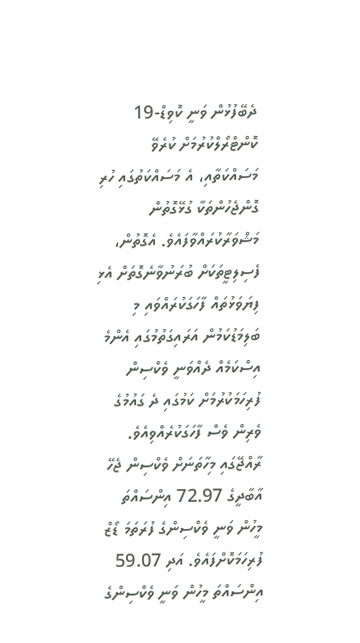ދެބޭފުޅުން ވަނީ ކޮވިޑް-19 ކޮންޓްރޯލްކުރުމަށް ކުރެވޭ މަސައްކަތާއި، އެ މަސައްކަތުގައި ހުރި ގޮންޖެހުންތަކާ ގުޅޭގޮތުން މަޝްވަރާކުރައްވާފައެވެ. އެގޮތުން، ފެސިލިޓީތަކަށް ބުރަނުވާނެގޮތަށް އެޅި ފިޔަވަޅުތައް ފާހަގަކުރައްވައި މި ބަލިމަޑުކަމުން އަރައިގަތުމުގައި އެންމެ އިސްކަމެއް ދެއްވަނީ ވެކްސިން ފުރިހަމަކުރުމަށް ކަމުގައި ދެ ގައުމުގެ ވެރިން ވެސް ފާހަގަކުރެއްވިއެވެ.
ރާއްޖޭގައި މިހާތަނަށް ވެކްސިން ޖެހޭ އާބާދީގެ 72.97 އިންސައްތަ މީހުން ވަނީ ވެކްސިންގެ ފުރަތަމަ ޑޯޒް ފުރިހަމަކޮށްފައެވެ. އަދި 59.07 އިންސައްތަ މީހުން ވަނީ ވެކްސިންގެ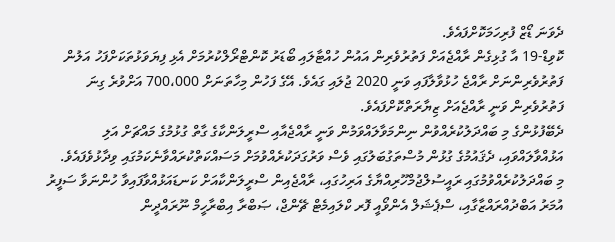ދެވަނަ ޑޯޒް ފުރިހަމަކޮށްފައެވެ.
ކޮވިޑް-19 އާ ގުޅިގެން ރާއްޖެއަށް ފަތުރުވެރިން އައުން ހުއްޓާލައި ބޯޑަރު ކޮންޓްރޯލްކުރުމަށް އެޅި ފިޔަވަޅުތަކަށްފަހު އަލުން ފަތުރުވެރިންނަށް ރާއްޖެ ހުޅުވާލާފައި ވަނީ 2020 ޖުލައި ގައެވެ. އޭގެ ފަހުން މިހާތަނަށް 700،000 އަށްވުރެ ގިނަ ފަތުރުވެރިން ވަނީ ރާއްޖެއަށް ޒިޔާރަތްކޮށްފައެވެ.
ދެބޭފުޅުންގެ މި ބައްދަލުކުރެއްވުން ނިންމަވާލައްވަމުން ވަނީ ރާއްޖެއާއި ސްރީލަންކާގެ ގާތް ގުޅުމުގެ މައްޗަށް އަލި އަޅުއްވާލައްވައި، ދެޤައުމުގެ ގުޅުން މުސްތަގުބަލުގައި ވެސް ވަރުގަދަކުރެއްވުމަށް މަސައްކަތްކުރައްވާނެކަމުގައި ވިދާޅުވެފައެވެ.
މި ބައްދަލުކުރެއްވުމުގައި ރައީސުލްޖުމްހޫރިއްޔާގެ އަރިހުގައި، ރާއްޖެއިން ސްރީލަންކާއަށް ކަނޑައަޅުއްވާފައިވާ ހުންނަވާ ސަފީރު އުމަރު އަބްދުއްރައްޒާގާއި، ސްޕެޝަލް އެންވޯއީ ފޮރ ކްލައިމެޓް ޗޭންޖް، ޞަބްރާ އިބްރާހީމް ނޫރައްދީން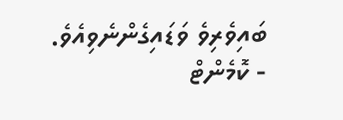ބައިވެރިވެ ވަޑައިގެންނެވިއެވެ.
- ކޮމެންޓް